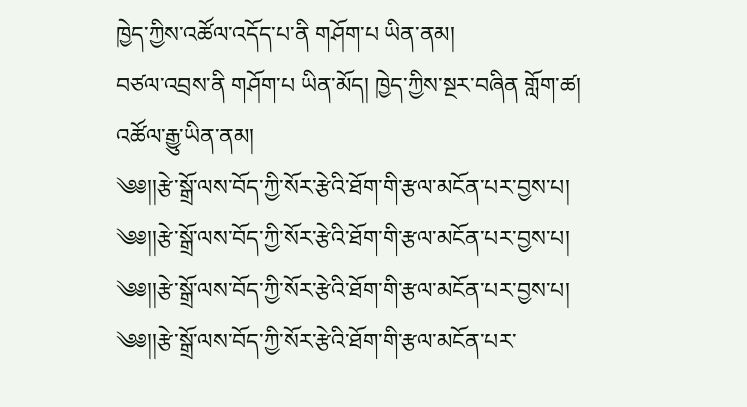ཁྱེད་ཀྱིས་འཚོལ་འདོད་པ་ནི གཤོག་པ ཡིན་ནམ།
བཙལ་འབྲས་ནི གཤོག་པ ཡིན་མོད། ཁྱེད་ཀྱིས་སྔར་བཞིན གློག་ཚ། འཚོལ་རྒྱུ་ཡིན་ནམ།
༄༅།།རྩེ་སྒྲོ་ལས་བོད་ཀྱི་སོར་རྩེའི་ཐོག་གི་རྩལ་མངོན་པར་བྱས་པ།
༄༅།།རྩེ་སྒྲོ་ལས་བོད་ཀྱི་སོར་རྩེའི་ཐོག་གི་རྩལ་མངོན་པར་བྱས་པ།
༄༅།།རྩེ་སྒྲོ་ལས་བོད་ཀྱི་སོར་རྩེའི་ཐོག་གི་རྩལ་མངོན་པར་བྱས་པ།
༄༅།།རྩེ་སྒྲོ་ལས་བོད་ཀྱི་སོར་རྩེའི་ཐོག་གི་རྩལ་མངོན་པར་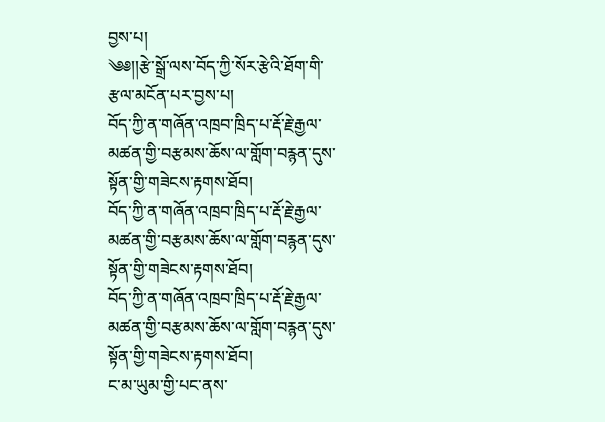བྱས་པ།
༄༅།།རྩེ་སྒྲོ་ལས་བོད་ཀྱི་སོར་རྩེའི་ཐོག་གི་རྩལ་མངོན་པར་བྱས་པ།
བོད་ཀྱི་ན་གཞོན་འཁྲབ་ཁྲིད་པ་རྡོ་རྗེ་རྒྱལ་མཚན་གྱི་བརྩམས་ཆོས་ལ་གློག་བརྙན་དུས་སྟོན་གྱི་གཟེངས་རྟགས་ཐོབ།
བོད་ཀྱི་ན་གཞོན་འཁྲབ་ཁྲིད་པ་རྡོ་རྗེ་རྒྱལ་མཚན་གྱི་བརྩམས་ཆོས་ལ་གློག་བརྙན་དུས་སྟོན་གྱི་གཟེངས་རྟགས་ཐོབ།
བོད་ཀྱི་ན་གཞོན་འཁྲབ་ཁྲིད་པ་རྡོ་རྗེ་རྒྱལ་མཚན་གྱི་བརྩམས་ཆོས་ལ་གློག་བརྙན་དུས་སྟོན་གྱི་གཟེངས་རྟགས་ཐོབ།
ང་མ་ཡུམ་གྱི་པང་ནས་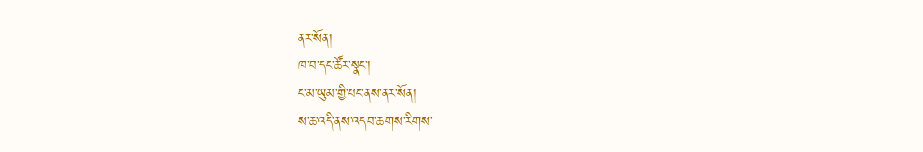ནར་སོན།
ཁ་བ་དང་ཚོར་སྣང་།
ང་མ་ཡུམ་གྱི་པང་ནས་ནར་སོན།
ས་ཆ་འདི་ནས་འདབ་ཆགས་རིགས་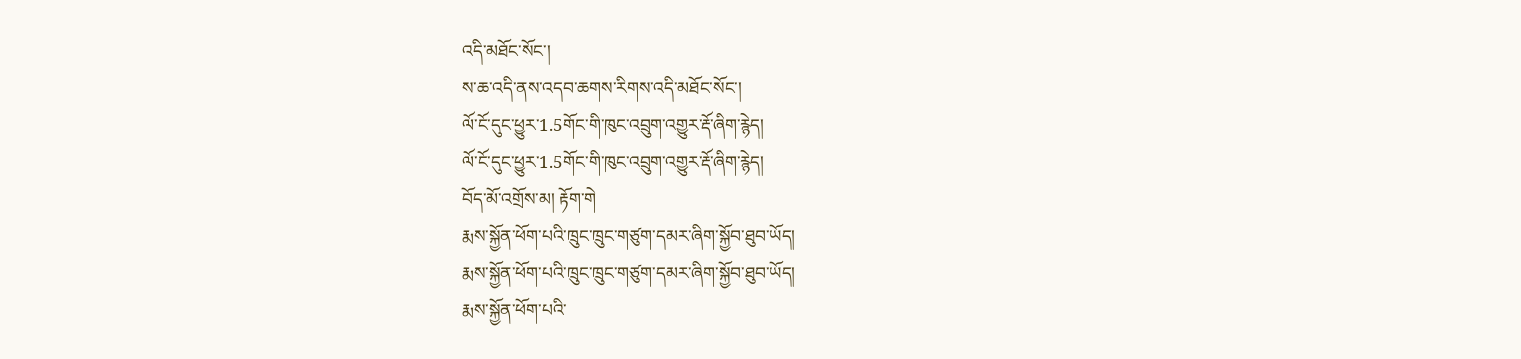འདི་མཐོང་སོང་།
ས་ཆ་འདི་ནས་འདབ་ཆགས་རིགས་འདི་མཐོང་སོང་།
ལོ་ངོ་དུང་ཕྱུར་1.5གོང་གི་ཁུང་འབྲུག་འགྱུར་རྡོ་ཞིག་རྙེད།
ལོ་ངོ་དུང་ཕྱུར་1.5གོང་གི་ཁུང་འབྲུག་འགྱུར་རྡོ་ཞིག་རྙེད།
བོད་མོ་འགྲོས་མ། རྟོག་གེ
རྨས་སྐྱོན་ཕོག་པའི་ཁྲུང་ཁྲུང་གཙུག་དམར་ཞིག་སྐྱོབ་ཐུབ་ཡོད།
རྨས་སྐྱོན་ཕོག་པའི་ཁྲུང་ཁྲུང་གཙུག་དམར་ཞིག་སྐྱོབ་ཐུབ་ཡོད།
རྨས་སྐྱོན་ཕོག་པའི་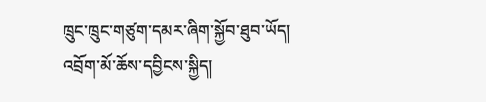ཁྲུང་ཁྲུང་གཙུག་དམར་ཞིག་སྐྱོབ་ཐུབ་ཡོད།
འབྲོག་མོ་ཆོས་དབྱིངས་སྐྱིད།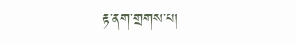རྟ་ནག་གྲགས་པ།